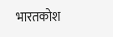भारतकोश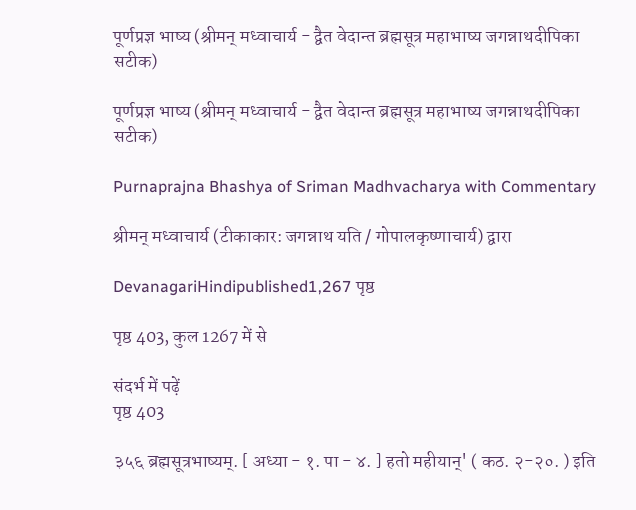पूर्णप्रज्ञ भाष्य (श्रीमन् मध्वाचार्य - द्वैत वेदान्त ब्रह्मसूत्र महाभाष्य जगन्नाथदीपिका सटीक)

पूर्णप्रज्ञ भाष्य (श्रीमन् मध्वाचार्य - द्वैत वेदान्त ब्रह्मसूत्र महाभाष्य जगन्नाथदीपिका सटीक)

Purnaprajna Bhashya of Sriman Madhvacharya with Commentary

श्रीमन् मध्वाचार्य (टीकाकार: जगन्नाथ यति / गोपालकृष्णाचार्य) द्वारा

DevanagariHindipublished1,267 पृष्ठ

पृष्ठ 403, कुल 1267 में से

संदर्भ में पढ़ें
पृष्ठ 403

३५६ ब्रह्मसूत्रभाष्यम्. [ अध्या - १. पा - ४. ] हतो महीयान्' ( कठ. २-२०. ) इति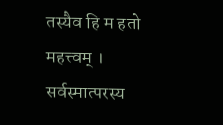तस्यैव हि म हतो महत्त्वम् । सर्वस्मात्परस्य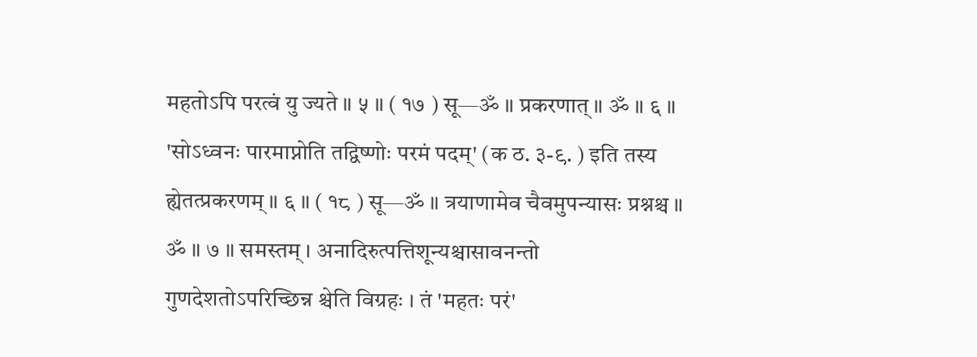महतोऽपि परत्वं यु ज्यते ॥ ५ ॥ ( १७ ) सू—ॐ ॥ प्रकरणात् ॥ ॐ ॥ ६ ॥ 'सोऽध्वनः पारमाप्नोति तद्विष्णोः परमं पदम्' (क ठ. ३-९. ) इति तस्य ह्येतत्प्रकरणम् ॥ ६ ॥ ( १८ ) सू—ॐ ॥ त्रयाणामेव चैवमुपन्यासः प्रश्नश्च ॥ ॐ ॥ ७ ॥ समस्तम् । अनादिरुत्पत्तिशून्यश्चासावनन्तो गुणदेशतोऽपरिच्छिन्न श्चेति विग्रहः । तं 'महतः परं'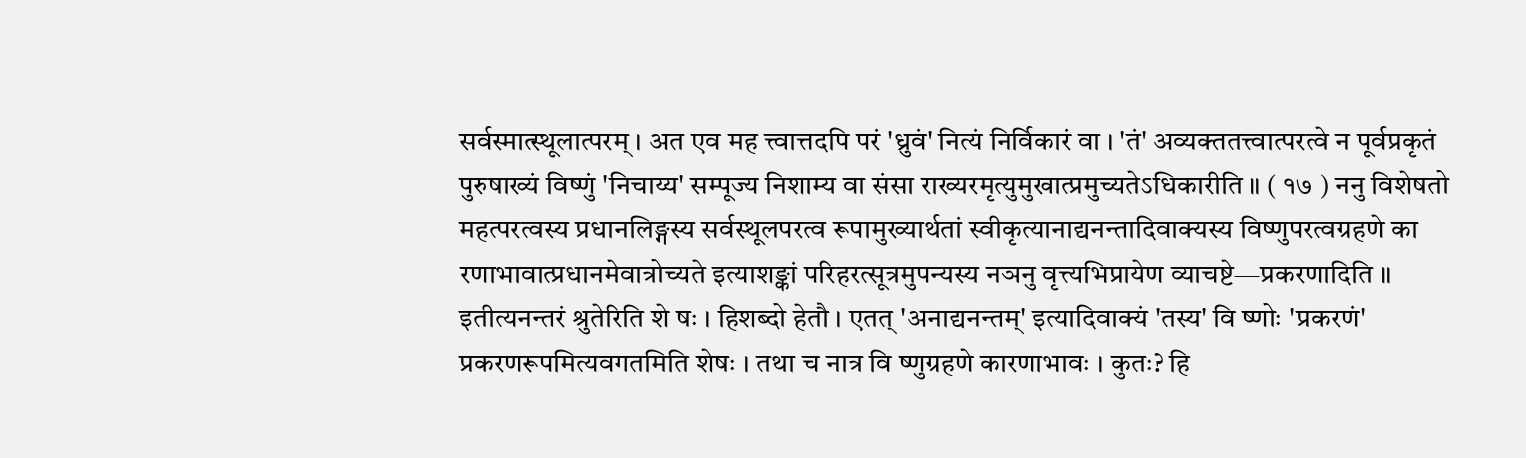सर्वस्मात्स्थूलात्परम् । अत एव मह त्त्वात्तदपि परं 'ध्रुवं' नित्यं निर्विकारं वा । 'तं' अव्यक्ततत्त्वात्परत्वे न पूर्वप्रकृतं पुरुषाख्यं विष्णुं 'निचाय्य' सम्पूज्य निशाम्य वा संसा राख्यरमृत्युमुखात्प्रमुच्यतेऽधिकारीति ॥ ( १७ ) ननु विशेषतो महत्परत्वस्य प्रधानलिङ्गस्य सर्वस्थूलपरत्व रूपामुख्यार्थतां स्वीकृत्यानाद्यनन्तादिवाक्यस्य विष्णुपरत्वग्रहणे का रणाभावात्प्रधानमेवात्रोच्यते इत्याशङ्कां परिहरत्सूत्रमुपन्यस्य नञनु वृत्त्यभिप्रायेण व्याचष्टे—प्रकरणादिति ॥ इतीत्यनन्तरं श्रुतेरिति शे षः । हिशब्दो हेतौ । एतत् 'अनाद्यनन्तम्' इत्यादिवाक्यं 'तस्य' वि ष्णोः 'प्रकरणं' प्रकरणरूपमित्यवगतमिति शेषः । तथा च नात्र वि ष्णुग्रहणे कारणाभावः । कुतः? हि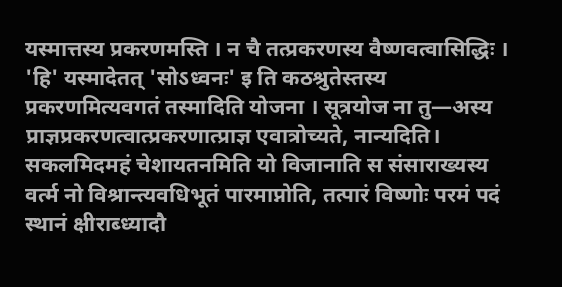यस्मात्तस्य प्रकरणमस्ति । न चै तत्प्रकरणस्य वैष्णवत्वासिद्धिः । 'हि' यस्मादेतत् 'सोऽध्वनः' इ ति कठश्रुतेस्तस्य प्रकरणमित्यवगतं तस्मादिति योजना । सूत्रयोज ना तु—अस्य प्राज्ञप्रकरणत्वात्प्रकरणात्प्राज्ञ एवात्रोच्यते, नान्यदिति। सकलमिदमहं चेशायतनमिति यो विजानाति स संसाराख्यस्य वर्त्म नो विश्रान्त्यवधिभूतं पारमाप्नोति, तत्पारं विष्णोः परमं पदं स्थानं क्षीराब्ध्यादौ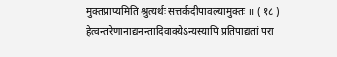मुक्तप्राप्यमिति श्रुत्यर्थः सत्तर्कदीपावल्यामुक्तः ॥ ( १८ ) हेत्वन्तरेणानाद्यनन्तादिवाक्येऽन्यस्यापि प्रतिपाद्यतां परा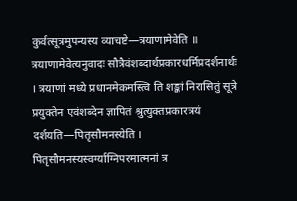कुर्वत्सूत्रमुपन्यस्य व्याचष्टे—त्रयाणामेवेति ॥ त्रयाणामेवेत्यनुवादः सौत्रैवंशब्दार्थप्रकारधर्मिप्रदर्शनार्थः । त्रयाणां मध्ये प्रधानमेकमस्त्वि ति शङ्कां निरासितुं सूत्रे प्रयुक्तेन एवंशब्देन ज्ञापितं श्रुत्युक्तप्रकारत्रयं दर्शयति—पितृसौमनस्येति । पितृसौमनस्यस्वर्ग्याग्निपरमात्मनां त्र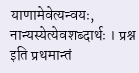याणामेवेत्यन्वयः, नान्यस्येत्येवशब्दार्थः । प्रश्न इति प्रथमान्तं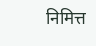निमित्त